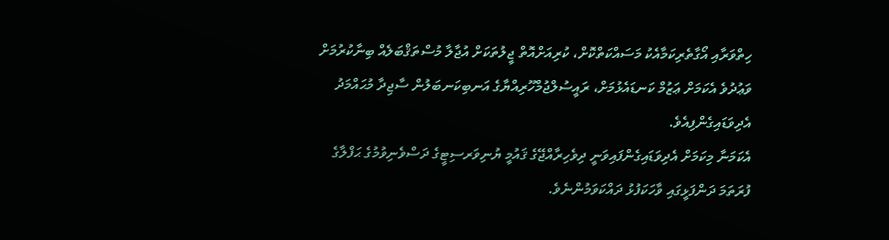ހިތްވަރާއި އޯގާތެރިކަމާއެކު މަސައްކަތްކޮށް، ކުރިއަށްއޮތް ޖީލުތަކަށް އުޖާލާ މުސްތަޤްބަލެއް ބިނާކުރުމަށް ވަޢުދުވެ އެކަމަށް ޢަޒުމް ކަނޑައެޅުމަށް، ރައީސުލްޖުމްހޫރިއްޔާގެ އަނބިކަނބަލުން ސާޖިދާ މުޙައްމަދު އެދިވަޑައިގެންފިއެވެ.
އެކަމަނާ މިކަމަށް އެދިވަޑައިގެންފައިވަނީ ދިވެހިރާއްޖޭގެ ޤައުމީ ޔުނިވަރސިޓީގެ ދަސްވެނިވުމުގެ ޙަފްލާގެ ފުރަތަމަ ދަންފަޅީގައި ވާހަކަފުޅު ދައްކަވަމުންނެވެ.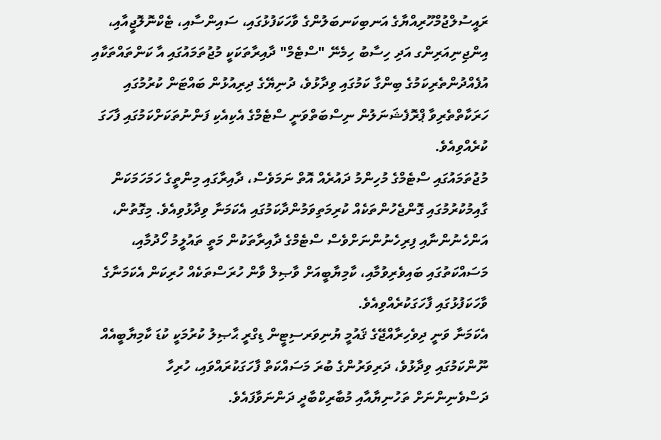ރައީސުލްޖުމްހޫރިއްޔާގެ އަނބިކަނބަލުންގެ ވާހަކަފުޅުގައި، ސައިންސާއި، ޓެކްނޮލޮޖީއާއި، އިންޖިނިއަރިންގ އަދި ހިސާބު ހިމެނޭ "ސްޓެމް" ދާއިރާތަކަކީ މުޖުތަމައުގައި އާ ކަންތައްތަކާއި އުފެއްދުންތެރިކަމުގެ ބިންގާ ކަމުގައި ވިދާޅުވެ، ދުނިޔޭގެ ދިރިއުޅުން ބައްޓަން ކުރުމުގައި ހަރަކާތްތެރިވާ ޕްރޮފެޝަނަލުން ނިސްބަތްވަނީ ސްޓެމްގެ އެކިއެކި ފަންނުތަކަށްކަމުގައި ފާހަގަ ކުރެއްވިއެވެ.
މުޖުތަމައުގައި ސްޓެމްގެ މުހިންމު ދައުރެއް އޮތް ނަމަވެސް، ދާއިރާގައި މިންތީގެ ހަމަހަމަކަން ގާއިމުކުރުމުގައި ގޮންޖެހުންތަކެއް ކުރިމަތިވަމުންދާކަމުގައި އެކަމަނާ ވިދާޅުވިއެވެ. މިގޮތުން، އަންހެނުންނާއި ފިރިހެނުންނަށްވެސް ސްޓެމްގެ ދާއިރާތަކުން މަތީ ތައުލީމު ހޯދުމާއި، މަސައްކަތުގައި ބައިވެރިވުމާއި، ކާމިޔާބީއަށް ވާޞިލް ވާން ހުރަސްތަކެއް ހުރިކަން އެކަމަނާގެ ވާހަކަފުޅުގައި ފާހަގަކުރެއްވިއެވެ.
އެކަމަނާ ވަނީ ދިވެހިރާއްޖޭގެ ޤައުމީ ޔުނިވަރސިޓީން ޑިގްރީ ޙާޞިލު ކުރުމަކީ ކުޑަ ކާމިޔާބީއެއް ނޫންކަމުގައި ވިދާޅުވެ، ދަރިވަރުންގެ ބުރަ މަސައްކަތް ފާހަގަކުރައްވައި، ހުރިހާ ދަސްވެނިންނަށް ތަހުނިޔާއާއި މުބާރިކްބާދީ ދަންނަވާފައެވެ.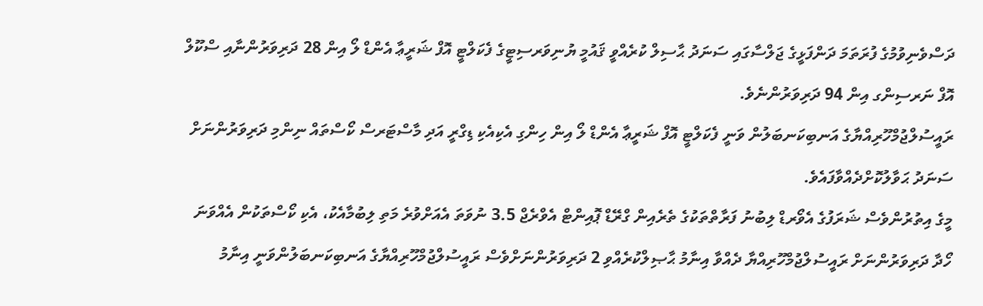ދަސްވެނިވުމުގެ ފުރަތަމަ ދަންފަޅީގެ ޖަލްސާގައި ސަނަދު ޙާސިލް ކުރެއްވީ ޤައުމީ ޔުނިވަރސިޓީގެ ފެކަލްޓީ އޮފް ޝަރީޢާ އެންޑް ލޯ އިން 28 ދަރިވަރުންނާއި ސްކޫލް އޮފް ނަރސިންގ އިން 94 ދަރިވަރުންނެވެ.
ރައީސުލްޖުމްހޫރިއްޔާގެ އަނބިކަނބަލުން ވަނީ ފެކަލްޓީ އޮފް ޝަރީޢާ އެންޑް ލޯ އިން ހިންގި އެކިއެކި ޑިގްރީ އަދި މާސްޓަރސް ކޯސްތައް ނިންމި ދަރިވަރުންނަށް ސަނަދު ޙަވާލުކޮށްދެއްވާފައެވެ.
މީގެ އިތުރުންވެސް ޝަރަފުގެ އެވޯރޑް ލިބުނު ފަރާތްތަކުގެ ތެރެއިން ގްރޭޑް ޕޮއިންޓް އެވްރެޖް 3.5 ނުވަތަ އެއަށްވުރެ މަތި ލިބުމާއެކު، އެކި ކޯސްތަކުން އެއްވަނަ ހޯދާ ދަރިވަރުންނަށް ރައީސުލްޖުމްހޫރިއްޔާ ދެއްވާ އިނާމު ޙާޞިލްކުރެއްވި 2 ދަރިވަރުންނަށްވެސް ރައީސުލްޖުމްހޫރިއްޔާގެ އަނބިކަނބަލުންވަނީ އިނާމު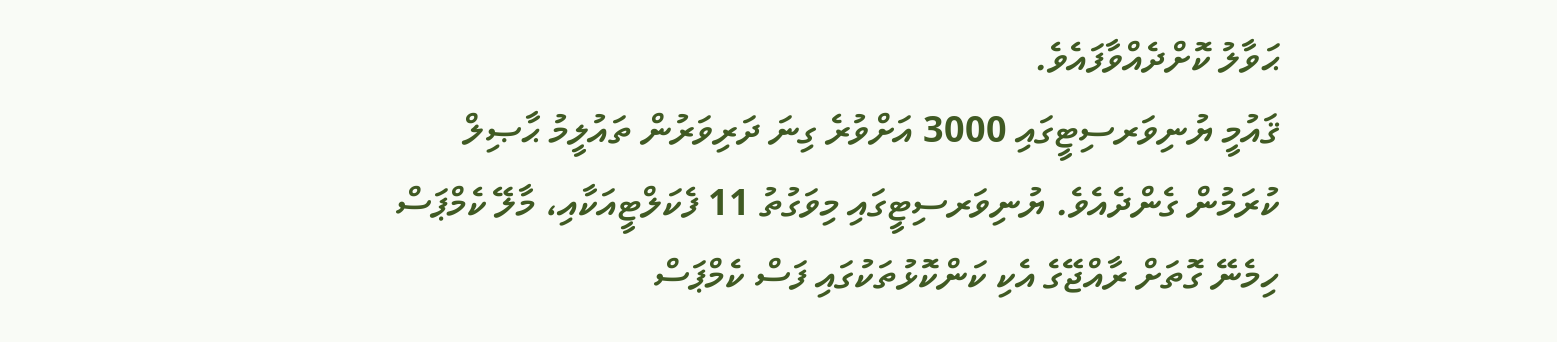ޙަވާލު ކޮށްދެއްވާފައެވެ.
ޤައުމީ ޔުނިވަރސިޓީގައި 3000 އަށްވުރެ ގިނަ ދަރިވަރުން ތައުލީމު ޙާޞިލް ކުރަމުން ގެންދެއެވެ. ޔުނިވަރސިޓީގައި މިވަގުތު 11 ފެކަލްޓީއަކާއި، މާލޭ ކެމްޕަސް ހިމެނޭ ގޮތަށް ރާއްޖޭގެ އެކި ކަންކޮޅުތަކުގައި ފަސް ކެމްޕަސް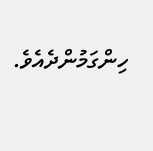ހިންގަމުންދެއެވެ.